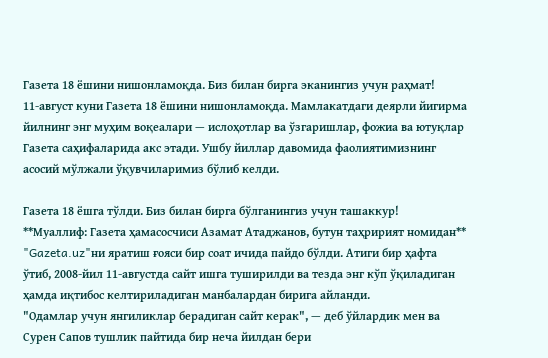Газета 18 ёшини нишонламоқда. Биз билан бирга эканингиз учун раҳмат!
11-август куни Газета 18 ёшини нишонламоқда. Мамлакатдаги деярли йигирма йилнинг энг муҳим воқеалари — ислоҳотлар ва ўзгаришлар, фожиа ва ютуқлар Газета саҳифаларида акс этади. Ушбу йиллар давомида фаолиятимизнинг асосий мўлжали ўқувчиларимиз бўлиб келди.

Газета 18 ёшга тўлди. Биз билан бирга бўлганингиз учун ташаккур!
**Муаллиф: Газета ҳамасосчиси Азамат Атаджанов, бутун таҳририят номидан**
"Gazeta.uz"ни яратиш ғояси бир соат ичида пайдо бўлди. Атиги бир ҳафта ўтиб, 2008-йил 11-августда сайт ишга туширилди ва тезда энг кўп ўқиладиган ҳамда иқтибос келтириладиган манбалардан бирига айланди.
"Одамлар учун янгиликлар берадиган сайт керак", — деб ўйлардик мен ва Сурен Сапов тушлик пайтида бир неча йилдан бери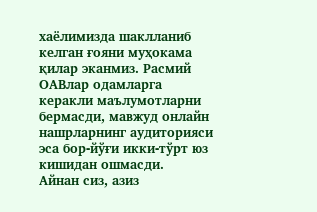хаёлимизда шаклланиб келган ғояни муҳокама қилар эканмиз. Расмий ОАВлар одамларга керакли маълумотларни бермасди, мавжуд онлайн нашрларнинг аудиторияси эса бор-йўғи икки-тўрт юз кишидан ошмасди.
Айнан сиз, азиз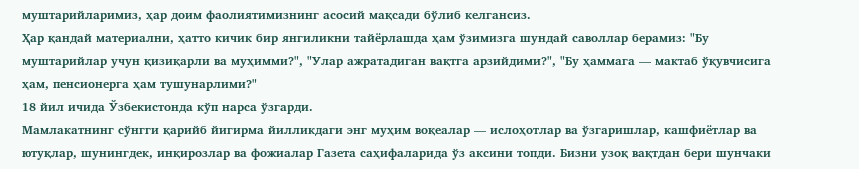муштарийларимиз, ҳар доим фаолиятимизнинг асосий мақсади бўлиб келгансиз.
Ҳар қандай материални, ҳатто кичик бир янгиликни тайёрлашда ҳам ўзимизга шундай саволлар берамиз: "Бу муштарийлар учун қизиқарли ва муҳимми?", "Улар ажратадиган вақтга арзийдими?", "Бу ҳаммага — мактаб ўқувчисига ҳам, пенсионерга ҳам тушунарлими?"
18 йил ичида Ўзбекистонда кўп нарса ўзгарди.
Мамлакатнинг сўнгги қарийб йигирма йилликдаги энг муҳим воқеалар — ислоҳотлар ва ўзгаришлар, кашфиётлар ва ютуқлар, шунингдек, инқирозлар ва фожиалар Газета саҳифаларида ўз аксини топди. Бизни узоқ вақтдан бери шунчаки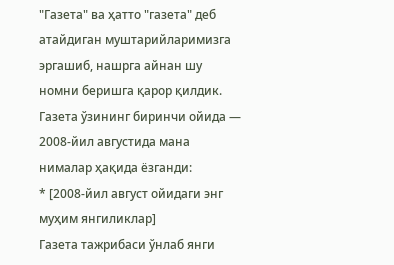"Газета" ва ҳатто "газета" деб атайдиган муштарийларимизга эргашиб, нашрга айнан шу номни беришга қарор қилдик.
Газета ўзининг биринчи ойида — 2008-йил августида мана нималар ҳақида ёзганди:
* [2008-йил август ойидаги энг муҳим янгиликлар]
Газета тажрибаси ўнлаб янги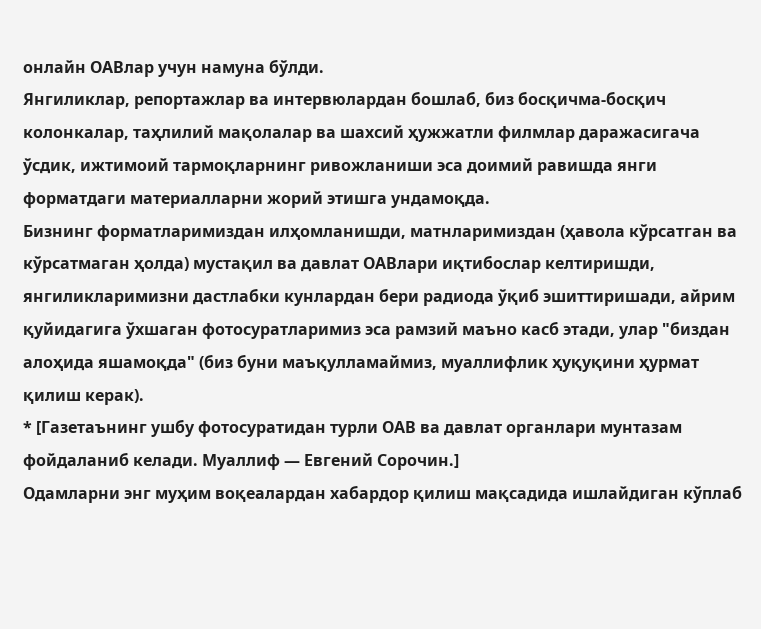онлайн ОАВлар учун намуна бўлди.
Янгиликлар, репортажлар ва интервюлардан бошлаб, биз босқичма-босқич колонкалар, таҳлилий мақолалар ва шахсий ҳужжатли филмлар даражасигача ўсдик, ижтимоий тармоқларнинг ривожланиши эса доимий равишда янги форматдаги материалларни жорий этишга ундамоқда.
Бизнинг форматларимиздан илҳомланишди, матнларимиздан (ҳавола кўрсатган ва кўрсатмаган ҳолда) мустақил ва давлат ОАВлари иқтибослар келтиришди, янгиликларимизни дастлабки кунлардан бери радиода ўқиб эшиттиришади, айрим қуйидагига ўхшаган фотосуратларимиз эса рамзий маъно касб этади, улар "биздан алоҳида яшамоқда" (биз буни маъқулламаймиз, муаллифлик ҳуқуқини ҳурмат қилиш керак).
* [Газетаънинг ушбу фотосуратидан турли ОАВ ва давлат органлари мунтазам фойдаланиб келади. Муаллиф — Евгений Сорочин.]
Одамларни энг муҳим воқеалардан хабардор қилиш мақсадида ишлайдиган кўплаб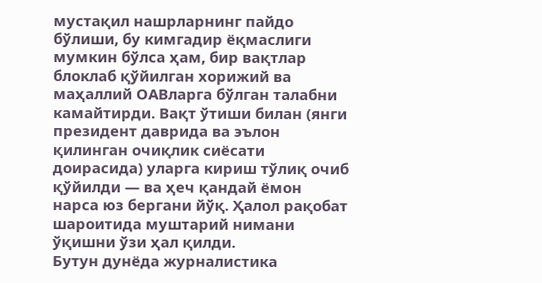мустақил нашрларнинг пайдо бўлиши, бу кимгадир ёқмаслиги мумкин бўлса ҳам, бир вақтлар блоклаб қўйилган хорижий ва маҳаллий ОАВларга бўлган талабни камайтирди. Вақт ўтиши билан (янги президент даврида ва эълон қилинган очиқлик сиёсати доирасида) уларга кириш тўлиқ очиб қўйилди — ва ҳеч қандай ёмон нарса юз бергани йўқ. Ҳалол рақобат шароитида муштарий нимани ўқишни ўзи ҳал қилди.
Бутун дунёда журналистика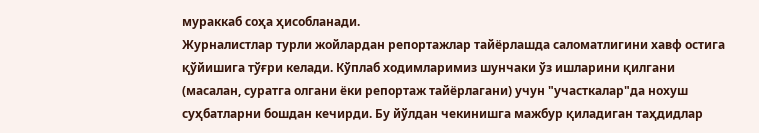мураккаб соҳа ҳисобланади.
Журналистлар турли жойлардан репортажлар тайёрлашда саломатлигини хавф остига қўйишига тўғри келади. Кўплаб ходимларимиз шунчаки ўз ишларини қилгани (масалан, суратга олгани ёки репортаж тайёрлагани) учун "участкалар"да нохуш суҳбатларни бошдан кечирди. Бу йўлдан чекинишга мажбур қиладиган таҳдидлар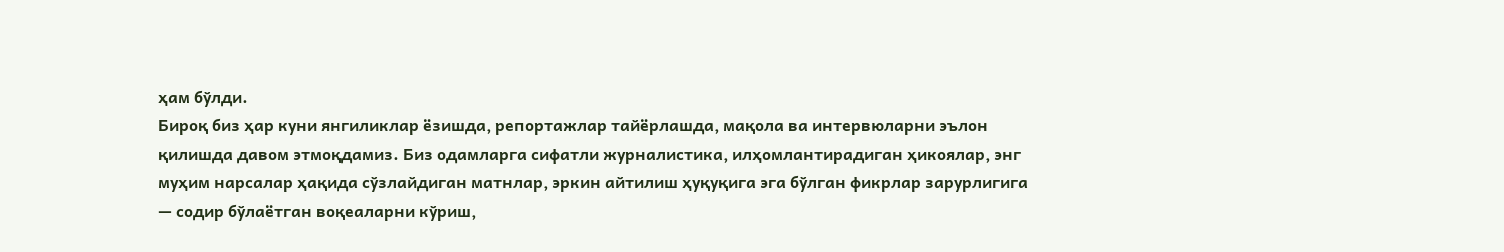ҳам бўлди.
Бироқ биз ҳар куни янгиликлар ёзишда, репортажлар тайёрлашда, мақола ва интервюларни эълон қилишда давом этмоқдамиз. Биз одамларга сифатли журналистика, илҳомлантирадиган ҳикоялар, энг муҳим нарсалар ҳақида сўзлайдиган матнлар, эркин айтилиш ҳуқуқига эга бўлган фикрлар зарурлигига — содир бўлаётган воқеаларни кўриш,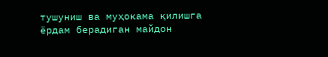тушуниш ва муҳокама қилишга ёрдам берадиган майдон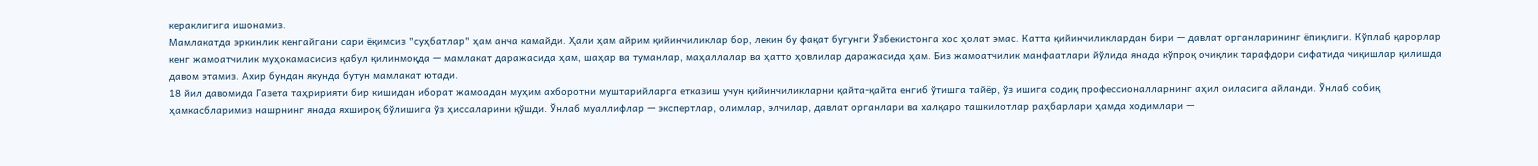кераклигига ишонамиз.
Мамлакатда эркинлик кенгайгани сари ёқимсиз "суҳбатлар" ҳам анча камайди. Ҳали ҳам айрим қийинчиликлар бор, лекин бу фақат бугунги Ўзбекистонга хос ҳолат эмас. Катта қийинчиликлардан бири — давлат органларининг ёпиқлиги. Кўплаб қарорлар кенг жамоатчилик муҳокамасисиз қабул қилинмоқда — мамлакат даражасида ҳам, шаҳар ва туманлар, маҳаллалар ва ҳатто ҳовлилар даражасида ҳам. Биз жамоатчилик манфаатлари йўлида янада кўпроқ очиқлик тарафдори сифатида чиқишлар қилишда давом этамиз. Ахир бундан якунда бутун мамлакат ютади.
18 йил давомида Газета таҳририяти бир кишидан иборат жамоадан муҳим ахборотни муштарийларга етказиш учун қийинчиликларни қайта-қайта енгиб ўтишга тайёр, ўз ишига содиқ профессионалларнинг аҳил оиласига айланди. Ўнлаб собиқ ҳамкасбларимиз нашрнинг янада яхшироқ бўлишига ўз ҳиссаларини қўшди. Ўнлаб муаллифлар — экспертлар, олимлар, элчилар, давлат органлари ва халқаро ташкилотлар раҳбарлари ҳамда ходимлари —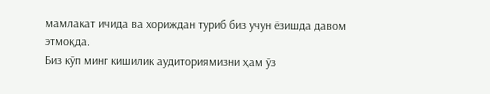мамлакат ичида ва хориждан туриб биз учун ёзишда давом этмоқда.
Биз кўп минг кишилик аудиториямизни ҳам ўз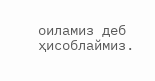оиламиз деб ҳисоблаймиз.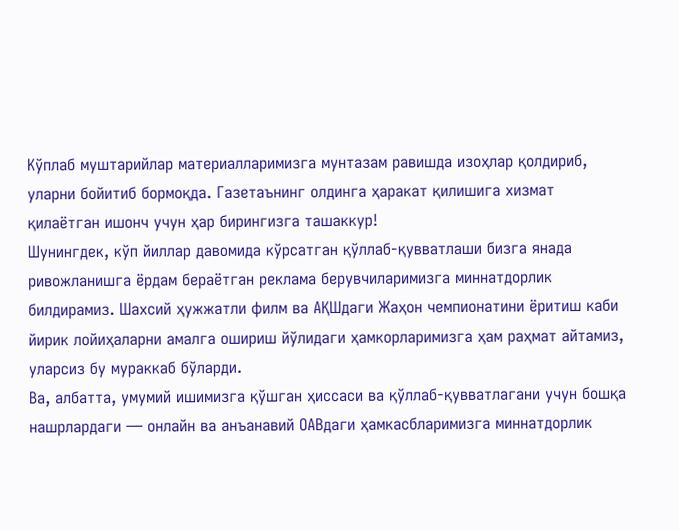Кўплаб муштарийлар материалларимизга мунтазам равишда изоҳлар қолдириб, уларни бойитиб бормоқда. Газетаънинг олдинга ҳаракат қилишига хизмат қилаётган ишонч учун ҳар бирингизга ташаккур!
Шунингдек, кўп йиллар давомида кўрсатган қўллаб-қувватлаши бизга янада ривожланишга ёрдам бераётган реклама берувчиларимизга миннатдорлик билдирамиз. Шахсий ҳужжатли филм ва АҚШдаги Жаҳон чемпионатини ёритиш каби йирик лойиҳаларни амалга ошириш йўлидаги ҳамкорларимизга ҳам раҳмат айтамиз, уларсиз бу мураккаб бўларди.
Ва, албатта, умумий ишимизга қўшган ҳиссаси ва қўллаб-қувватлагани учун бошқа нашрлардаги — онлайн ва анъанавий ОАВдаги ҳамкасбларимизга миннатдорлик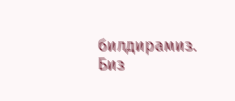билдирамиз.
Биз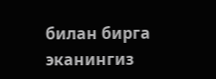билан бирга эканингиз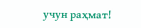учун раҳмат!